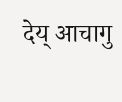देय् आचागु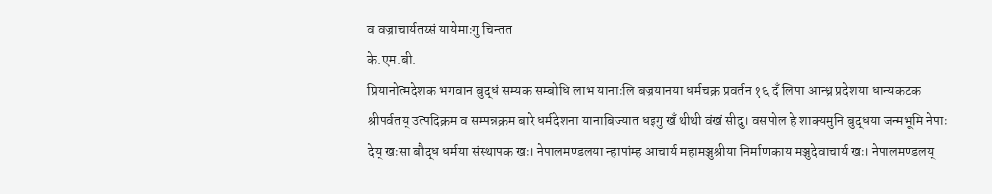व वज्राचार्यतय्सं यायेमाःगु चिन्तत
के.एम.बी.
प्रियानोत्मदेशक भगवान बुद्धं सम्यक सम्बोधि लाभ यानाःलि बज्रयानया धर्मचक्र प्रवर्तन १६ दँ लिपा आन्ध्र प्रदेशया धान्यकटक श्रीपर्वतय् उत्पदिक्रम व सम्पन्नक्रम बारे धर्मदेशना यानाबिज्यात धइगु खँ थीथी वंखं सीदु। वसपोल हे शाक्यमुनि बुद्धया जन्मभूमि नेपाः देय् खःसा बौद्ध धर्मया संस्थापक खः। नेपालमण्डलया न्हापांम्ह आचार्य महामञ्जुश्रीया निर्माणकाय मञ्जुदेवाचार्य खः। नेपालमण्डलय्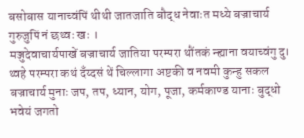बसोबास यानाच्वंपिं थीथी जातजाति बौद्ध नेवाःत मध्ये बज्राचार्य गुरुजुपिं नं छथ्वः खः ।
मञ्जुदेवाचार्यपाखें बज्राचार्य जातिया परम्परा थौंतकं न्ह्याना वयाच्वंगु दु। थ्वहे परम्परा कथं दँय्दसं थें चिल्लागा अष्टकी व नवमी कुन्हु सकल बज्राचार्य मुनाः जप, तप, ध्यान, योग, पूजा, कर्मकाण्ड यानाः बुद्धो भवेयं जगतो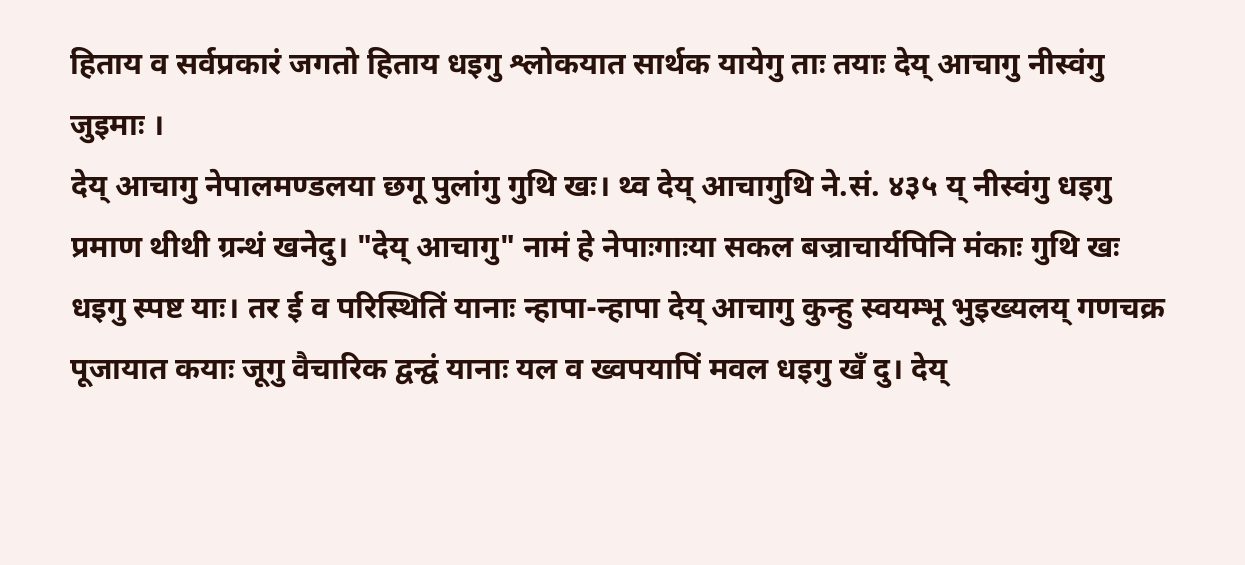हिताय व सर्वप्रकारं जगतो हिताय धइगु श्लोकयात सार्थक यायेगु ताः तयाः देय् आचागु नीस्वंगु जुइमाः ।
देय् आचागु नेपालमण्डलया छगू पुलांगु गुथि खः। थ्व देय् आचागुथि ने.सं. ४३५ य् नीस्वंगु धइगु प्रमाण थीथी ग्रन्थं खनेदु। "देय् आचागु" नामं हे नेपाःगाःया सकल बज्राचार्यपिनि मंकाः गुथि खः धइगु स्पष्ट याः। तर ई व परिस्थितिं यानाः न्हापा-न्हापा देय् आचागु कुन्हु स्वयम्भू भुइख्यलय् गणचक्र पूजायात कयाः जूगु वैचारिक द्वन्द्वं यानाः यल व ख्वपयापिं मवल धइगु खँ दु। देय्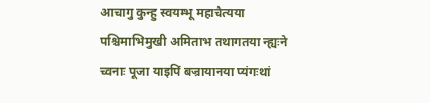आचागु कुन्हु स्वयम्भू महाचैत्यया पश्चिमाभिमुखी अमिताभ तथागतया न्ह्यःने च्वनाः पूजा याइपिं बज्रायानया प्यंगःथां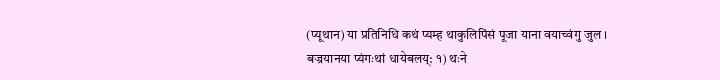(प्यूथान) या प्रतिनिधि कथं प्यम्ह थाकुलिपिंसं पूजा याना वयाच्वंगु जुल ।
बज्रयानया प्यंगःथां धायेबलय्: १) थःने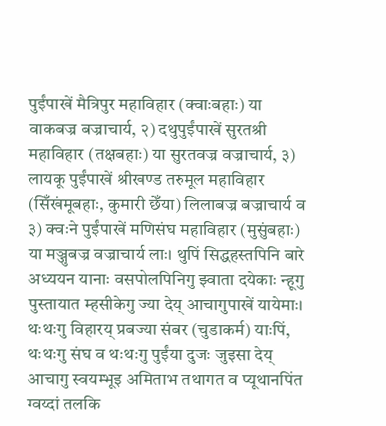पुईंपाखें मैत्रिपुर महाविहार (क्वाःबहाः) या वाकबज्र बज्राचार्य, २) दथुपुईंपाखें सुरतश्री महाविहार (तक्षबहाः) या सुरतवज्र वज्राचार्य, ३) लायकू पुईंपाखें श्रीखण्ड तरुमूल महाविहार (सिँखंमूबहाः, कुमारी छेँया) लिलाबज्र बज्राचार्य व ३) क्वःने पुईंपाखें मणिसंघ महाविहार (मुसुंबहाः) या मञ्जुबज्र वज्राचार्य लाः। थुपिं सिद्धहस्तपिनि बारे अध्ययन यानाः वसपोलपिनिगु झ्वाता दयेकाः न्हूगु पुस्तायात म्हसीकेगु ज्या देय् आचागुपाखें यायेमाः।
थःथःगु विहारय् प्रबज्या संबर (चुडाकर्म) याःपिं, थःथःगु संघ व थःथःगु पुईंया दुजः जुइसा देय् आचागु स्वयम्भूइ अमिताभ तथागत व प्यूथानपिंत ग्वय्दां तलकि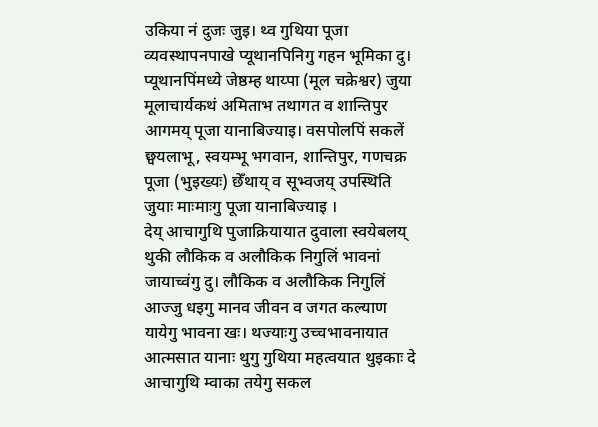उकिया नं दुजः जुइ। थ्व गुथिया पूजा व्यवस्थापनपाखे प्यूथानपिनिगु गहन भूमिका दु। प्यूथानपिंमध्ये जेष्ठम्ह थाय्पा (मूल चक्रेश्वर) जुया मूलाचार्यकथं अमिताभ तथागत व शान्तिपुर आगमय् पूजा यानाबिज्याइ। वसपोलपिं सकलें छ्वयलाभू, स्वयम्भू भगवान, शान्तिपुर, गणचक्र पूजा (भुइख्यः) छेँथाय् व सूभ्वजय् उपस्थिति जुयाः माःमाःगु पूजा यानाबिज्याइ ।
देय् आचागुथि पुजाक्रियायात दुवाला स्वयेबलय् थुकी लौकिक व अलौकिक निगुलिं भावनां जायाच्वंगु दु। लौकिक व अलौकिक निगुलिं आज्जु धइगु मानव जीवन व जगत कल्याण यायेगु भावना खः। थज्याःगु उच्चभावनायात आत्मसात यानाः थुगु गुथिया महत्वयात थुइकाः दे आचागुथि म्वाका तयेगु सकल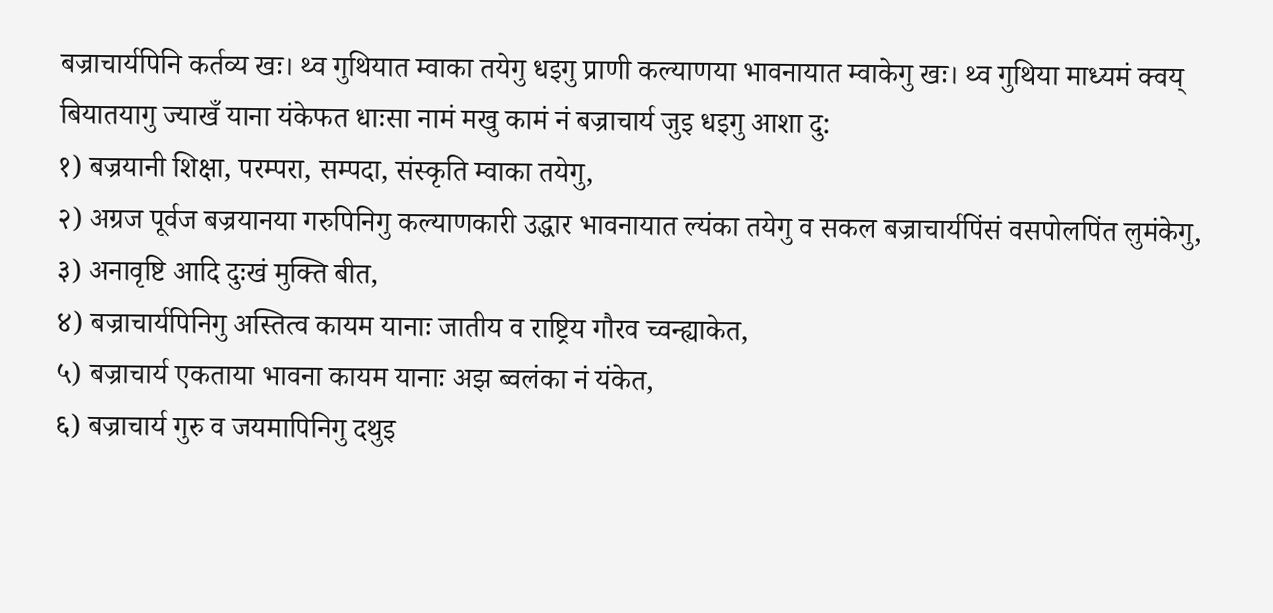बज्राचार्यपिनि कर्तव्य खः। थ्व गुथियात म्वाका तयेगु धइगु प्राणी कल्याणया भावनायात म्वाकेगु खः। थ्व गुथिया माध्यमं क्वय् बियातयागु ज्याखँ याना यंकेफत धाःसा नामं मखु कामं नं बज्राचार्य जुइ धइगु आशा दु:
१) बज्रयानी शिक्षा, परम्परा, सम्पदा, संस्कृति म्वाका तयेगु,
२) अग्रज पूर्वज बज्रयानया गरुपिनिगु कल्याणकारी उद्धार भावनायात ल्यंका तयेगु व सकल बज्राचार्यपिंसं वसपोलपिंत लुमंकेगु,
३) अनावृष्टि आदि दुःखं मुक्ति बीत,
४) बज्राचार्यपिनिगु अस्तित्व कायम यानाः जातीय व राष्ट्रिय गौरव च्वन्ह्याकेत,
५) बज्राचार्य एकताया भावना कायम यानाः अझ ब्वलंका नं यंकेत,
६) बज्राचार्य गुरु व जयमापिनिगु दथुइ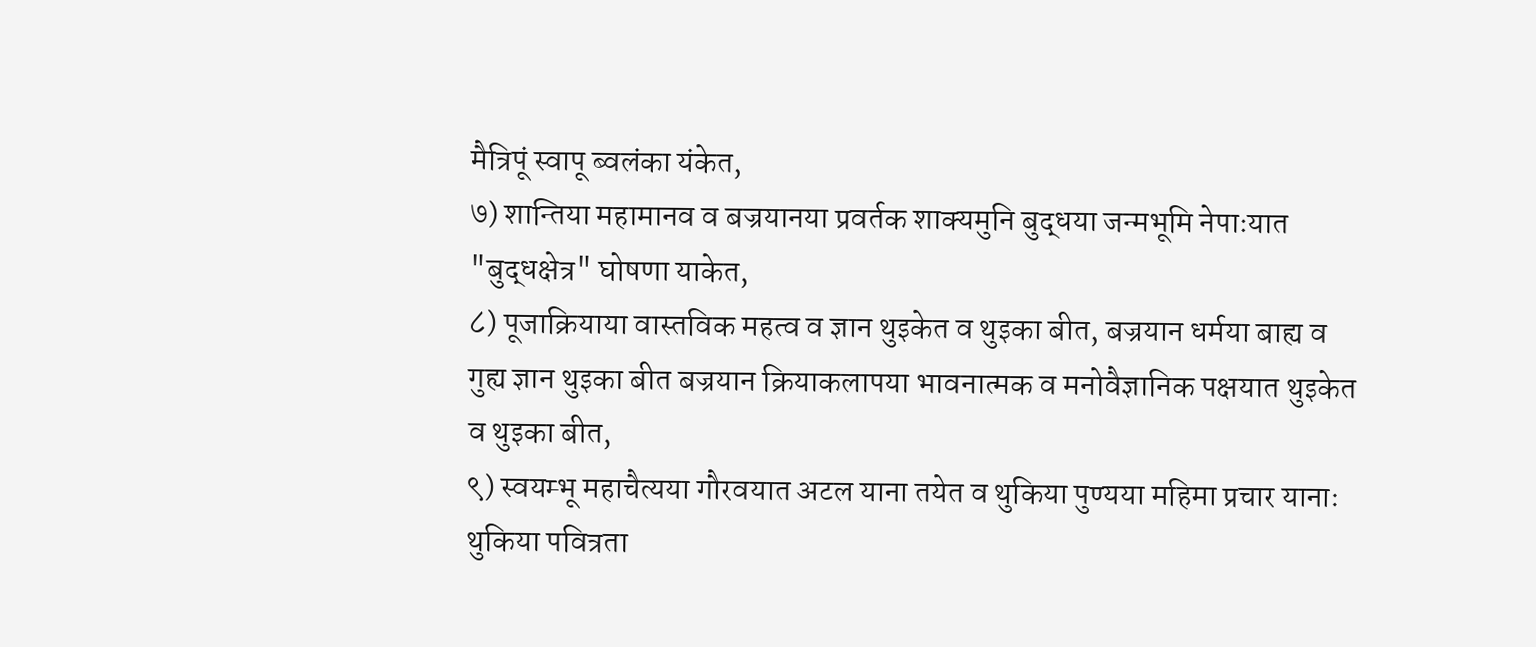मैत्रिपूं स्वापू ब्वलंका यंकेत,
७) शान्तिया महामानव व बज्रयानया प्रवर्तक शाक्यमुनि बुद्धया जन्मभूमि नेपाःयात "बुद्धक्षेत्र" घोषणा याकेत,
८) पूजाक्रियाया वास्तविक महत्व व ज्ञान थुइकेत व थुइका बीत, बज्रयान धर्मया बाह्य व गुह्य ज्ञान थुइका बीत बज्रयान क्रियाकलापया भावनात्मक व मनोवैज्ञानिक पक्षयात थुइकेत व थुइका बीत,
९) स्वयम्भू महाचैत्यया गौरवयात अटल याना तयेत व थुकिया पुण्यया महिमा प्रचार यानाः थुकिया पवित्रता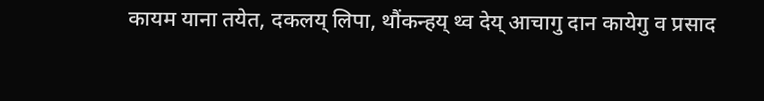कायम याना तयेत, दकलय् लिपा, थौंकन्हय् थ्व देय् आचागु दान कायेगु व प्रसाद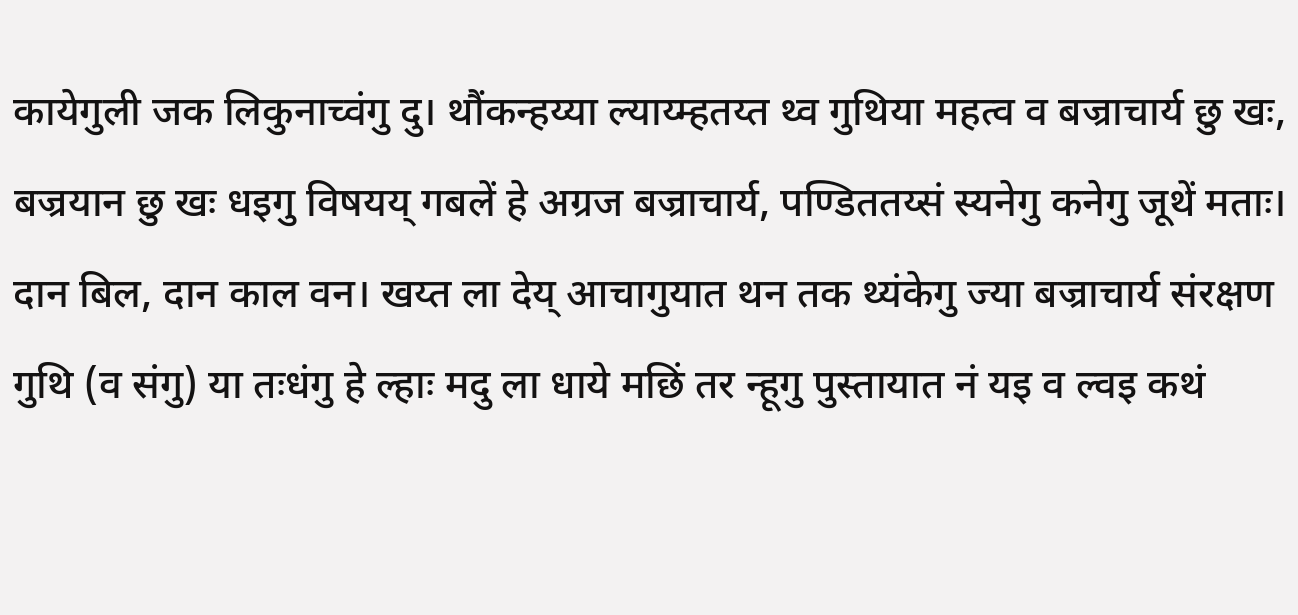कायेगुली जक लिकुनाच्वंगु दु। थौंकन्हय्या ल्याय्म्हतय्त थ्व गुथिया महत्व व बज्राचार्य छु खः, बज्रयान छु खः धइगु विषयय् गबलें हे अग्रज बज्राचार्य, पण्डिततय्सं स्यनेगु कनेगु जूथें मताः। दान बिल, दान काल वन। खय्त ला देय् आचागुयात थन तक थ्यंकेगु ज्या बज्राचार्य संरक्षण गुथि (व संगु) या तःधंगु हे ल्हाः मदु ला धाये मछिं तर न्हूगु पुस्तायात नं यइ व ल्वइ कथं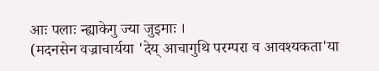आः पलाः न्ह्याकेगु ज्या जुइमाः ।
(मदनसेन वज्राचार्यया 'देय् आचागुथि परम्परा व आवश्यकता'या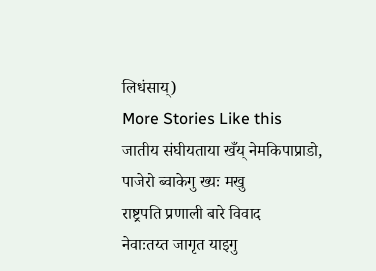लिधंसाय्)
More Stories Like this
जातीय संघीयताया खँय् नेमकिपाप्राडो, पाजेरो ब्वाकेगु ख्यः मखु
राष्ट्रपति प्रणाली बारे विवाद
नेवाःतय्त जागृत याइगु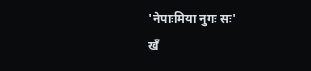'नेपाःमिया नुगः सः'
खँ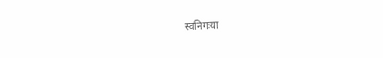स्वनिगःया